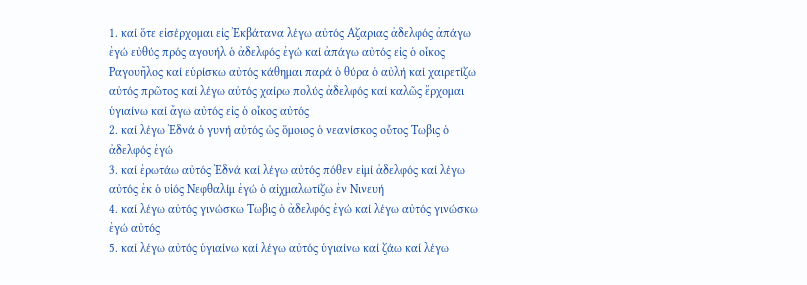1. καί ὅτε εἰσέρχομαι εἰς Ἐκβάτανα λέγω αὐτός Αζαριας ἀδελφός ἀπάγω ἐγώ εὐθύς πρός αγουήλ ὁ ἀδελφός ἐγώ καί ἀπάγω αὐτός εἰς ὁ οἶκος Ραγουῆλος καί εὑρίσκω αὐτός κάθημαι παρά ὁ θύρα ὁ αὐλή καί χαιρετίζω αὐτός πρῶτος καί λέγω αὐτός χαίρω πολύς ἀδελφός καί καλῶς ἔρχομαι ὑγιαίνω καί ἄγω αὐτός εἰς ὁ οἶκος αὐτός
2. καί λέγω Ἐδνά ὁ γυνή αὐτός ὡς ὅμοιος ὁ νεανίσκος οὗτος Τωβις ὁ ἀδελφός ἐγώ
3. καί ἐρωτάω αὐτός Ἐδνά καί λέγω αὐτός πόθεν εἰμί ἀδελφός καί λέγω αὐτός ἐκ ὁ υἱός Νεφθαλίμ ἐγώ ὁ αἰχμαλωτίζω ἐν Νινευή
4. καί λέγω αὐτός γινώσκω Τωβις ὁ ἀδελφός ἐγώ καί λέγω αὐτός γινώσκω ἐγώ αὐτός
5. καί λέγω αὐτός ὑγιαίνω καί λέγω αὐτός ὑγιαίνω καί ζάω καί λέγω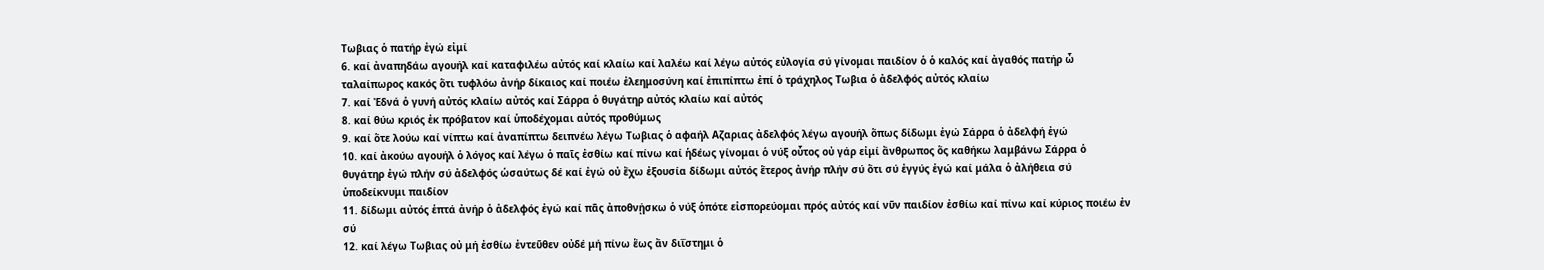Τωβιας ὁ πατήρ ἐγώ εἰμί
6. καί ἀναπηδάω αγουήλ καί καταφιλέω αὐτός καί κλαίω καί λαλέω καί λέγω αὐτός εὐλογία σύ γίνομαι παιδίον ὁ ὁ καλός καί ἀγαθός πατήρ ὦ ταλαίπωρος κακός ὅτι τυφλόω ἀνήρ δίκαιος καί ποιέω ἐλεημοσύνη καί ἐπιπίπτω ἐπί ὁ τράχηλος Τωβια ὁ ἀδελφός αὐτός κλαίω
7. καί Ἐδνά ὁ γυνή αὐτός κλαίω αὐτός καί Σάρρα ὁ θυγάτηρ αὐτός κλαίω καί αὐτός
8. καί θύω κριός ἐκ πρόβατον καί ὑποδέχομαι αὐτός προθύμως
9. καί ὅτε λούω καί νίπτω καί ἀναπίπτω δειπνέω λέγω Τωβιας ὁ αφαήλ Αζαριας ἀδελφός λέγω αγουήλ ὅπως δίδωμι ἐγώ Σάρρα ὁ ἀδελφή ἐγώ
10. καί ἀκούω αγουήλ ὁ λόγος καί λέγω ὁ παῖς ἐσθίω καί πίνω καί ἡδέως γίνομαι ὁ νύξ οὗτος οὐ γάρ εἰμί ἄνθρωπος ὅς καθήκω λαμβάνω Σάρρα ὁ θυγάτηρ ἐγώ πλήν σύ ἀδελφός ὡσαύτως δέ καί ἐγώ οὐ ἔχω ἐξουσία δίδωμι αὐτός ἕτερος ἀνήρ πλήν σύ ὅτι σύ ἐγγύς ἐγώ καί μάλα ὁ ἀλήθεια σύ ὑποδείκνυμι παιδίον
11. δίδωμι αὐτός ἑπτά ἀνήρ ὁ ἀδελφός ἐγώ καί πᾶς ἀποθνῄσκω ὁ νύξ ὁπότε εἰσπορεύομαι πρός αὐτός καί νῦν παιδίον ἐσθίω καί πίνω καί κύριος ποιέω ἐν σύ
12. καί λέγω Τωβιας οὐ μή ἐσθίω ἐντεῦθεν οὐδέ μή πίνω ἕως ἄν διΐστημι ὁ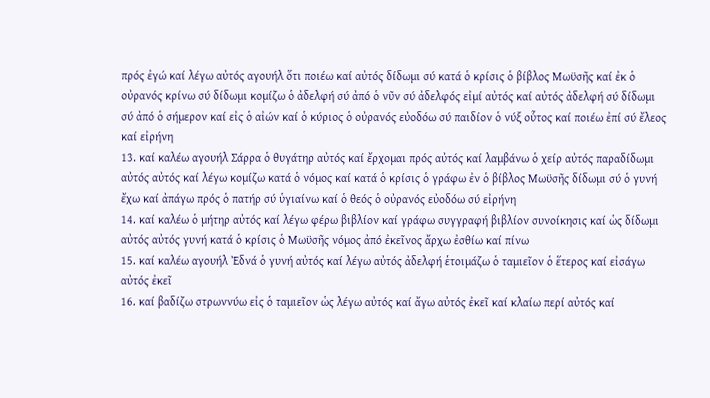πρός ἐγώ καί λέγω αὐτός αγουήλ ὅτι ποιέω καί αὐτός δίδωμι σύ κατά ὁ κρίσις ὁ βίβλος Μωϋσῆς καί ἐκ ὁ οὐρανός κρίνω σύ δίδωμι κομίζω ὁ ἀδελφή σύ ἀπό ὁ νῦν σύ ἀδελφός εἰμί αὐτός καί αὐτός ἀδελφή σύ δίδωμι σύ ἀπό ὁ σήμερον καί εἰς ὁ αἰών καί ὁ κύριος ὁ οὐρανός εὐοδόω σύ παιδίον ὁ νύξ οὗτος καί ποιέω ἐπί σύ ἔλεος καί εἰρήνη
13. καί καλέω αγουήλ Σάρρα ὁ θυγάτηρ αὐτός καί ἔρχομαι πρός αὐτός καί λαμβάνω ὁ χείρ αὐτός παραδίδωμι αὐτός αὐτός καί λέγω κομίζω κατά ὁ νόμος καί κατά ὁ κρίσις ὁ γράφω ἐν ὁ βίβλος Μωϋσῆς δίδωμι σύ ὁ γυνή ἔχω καί ἀπάγω πρός ὁ πατήρ σύ ὑγιαίνω καί ὁ θεός ὁ οὐρανός εὐοδόω σύ εἰρήνη
14. καί καλέω ὁ μήτηρ αὐτός καί λέγω φέρω βιβλίον καί γράφω συγγραφή βιβλίον συνοίκησις καί ὡς δίδωμι αὐτός αὐτός γυνή κατά ὁ κρίσις ὁ Μωϋσῆς νόμος ἀπό ἐκεῖνος ἄρχω ἐσθίω καί πίνω
15. καί καλέω αγουήλ Ἐδνά ὁ γυνή αὐτός καί λέγω αὐτός ἀδελφή ἑτοιμάζω ὁ ταμιεῖον ὁ ἕτερος καί εἰσάγω αὐτός ἐκεῖ
16. καί βαδίζω στρωννύω εἰς ὁ ταμιεῖον ὡς λέγω αὐτός καί ἄγω αὐτός ἐκεῖ καί κλαίω περί αὐτός καί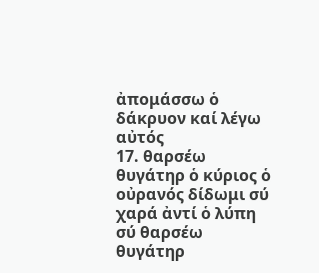ἀπομάσσω ὁ δάκρυον καί λέγω αὐτός
17. θαρσέω θυγάτηρ ὁ κύριος ὁ οὐρανός δίδωμι σύ χαρά ἀντί ὁ λύπη σύ θαρσέω θυγάτηρ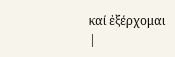καί ἐξέρχομαι
|